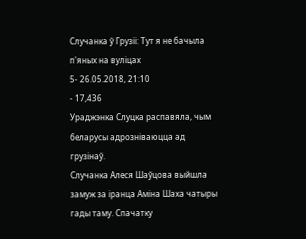Случанка ў Грузіі: Тут я не бачыла п'яных на вуліцах
5- 26.05.2018, 21:10
- 17,436
Ураджэнка Слуцка распавяла, чым беларусы адрозніваюцца ад грузінаў.
Случанка Алеся Шаўцова выйшла замуж за іранца Аміна Шаха чатыры гады таму. Спачатку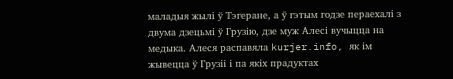маладыя жылі ў Тэгеране, а ў гэтым годзе пераехалі з двума дзецьмі ў Грузію, дзе муж Алесі вучыцца на медыка. Алеся распавяла kurjer.info, як ім жывецца ў Грузіі і па якіх прадуктах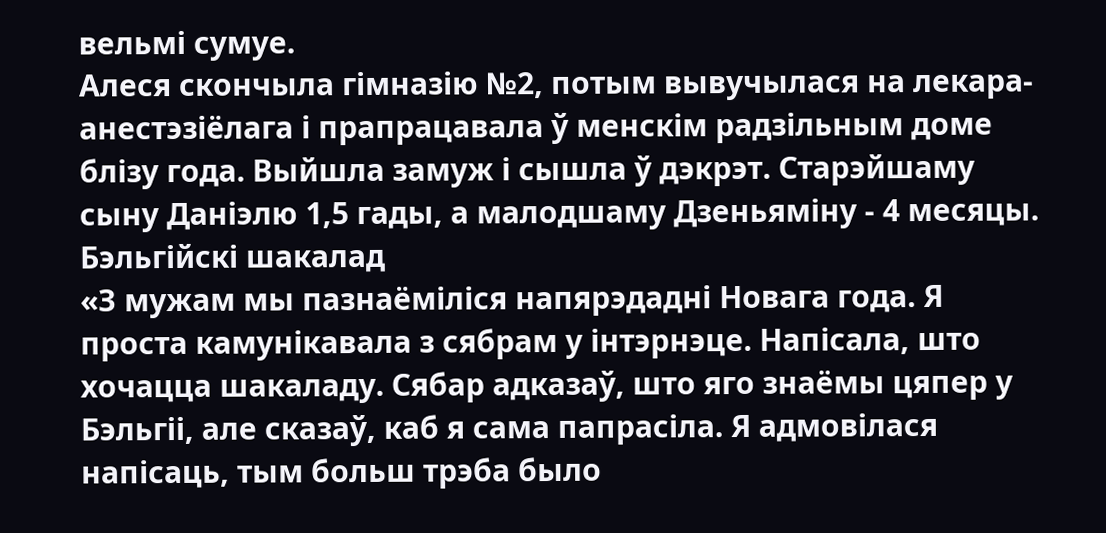вельмі сумуе.
Алеся скончыла гімназію №2, потым вывучылася на лекара-анестэзіёлага і прапрацавала ў менскім радзільным доме блізу года. Выйшла замуж і сышла ў дэкрэт. Старэйшаму сыну Даніэлю 1,5 гады, а малодшаму Дзеньяміну - 4 месяцы.
Бэльгійскі шакалад
«З мужам мы пазнаёміліся напярэдадні Новага года. Я проста камунікавала з сябрам у інтэрнэце. Напісала, што хочацца шакаладу. Сябар адказаў, што яго знаёмы цяпер у Бэльгіі, але сказаў, каб я сама папрасіла. Я адмовілася напісаць, тым больш трэба было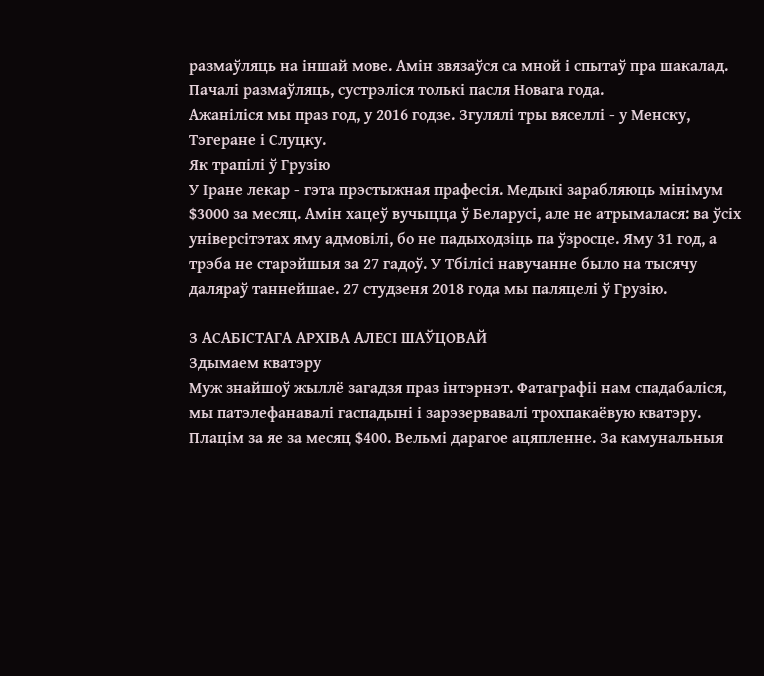размаўляць на іншай мове. Амін звязаўся са мной і спытаў пра шакалад. Пачалі размаўляць, сустрэліся толькі пасля Новага года.
Ажаніліся мы праз год, у 2016 годзе. Згулялі тры вяселлі - у Менску, Тэгеране і Слуцку.
Як трапілі ў Грузію
У Іране лекар - гэта прэстыжная прафесія. Медыкі зарабляюць мінімум $3000 за месяц. Амін хацеў вучыцца ў Беларусі, але не атрымалася: ва ўсіх універсітэтах яму адмовілі, бо не падыходзіць па ўзросце. Яму 31 год, а трэба не старэйшыя за 27 гадоў. У Тбілісі навучанне было на тысячу даляраў таннейшае. 27 студзеня 2018 года мы паляцелі ў Грузію.

З АСАБІСТАГА АРХІВА АЛЕСІ ШАЎЦОВАЙ
Здымаем кватэру
Муж знайшоў жыллё загадзя праз інтэрнэт. Фатаграфіі нам спадабаліся, мы патэлефанавалі гаспадыні і зарэзервавалі трохпакаёвую кватэру. Плацім за яе за месяц $400. Вельмі дарагое ацяпленне. За камунальныя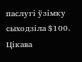паслугі ўзімку сыходзіла $100.
Цікава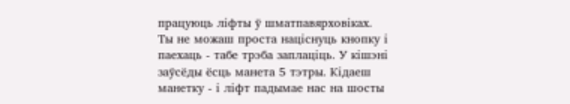працуюць ліфты ў шматпавярховіках. Ты не можаш проста націснуць кнопку і паехаць - табе трэба заплаціць. У кішэні заўсёды ёсць манета 5 тэтры. Кідаеш манетку - і ліфт падымае нас на шосты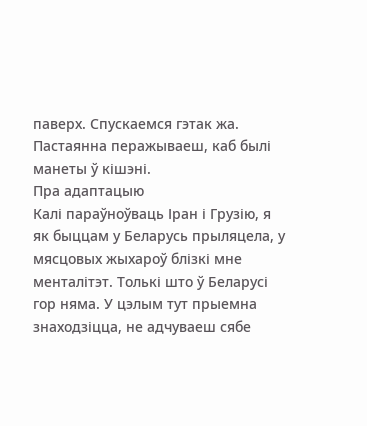паверх. Спускаемся гэтак жа. Пастаянна перажываеш, каб былі манеты ў кішэні.
Пра адаптацыю
Калі параўноўваць Іран і Грузію, я як быццам у Беларусь прыляцела, у мясцовых жыхароў блізкі мне менталітэт. Толькі што ў Беларусі гор няма. У цэлым тут прыемна знаходзіцца, не адчуваеш сябе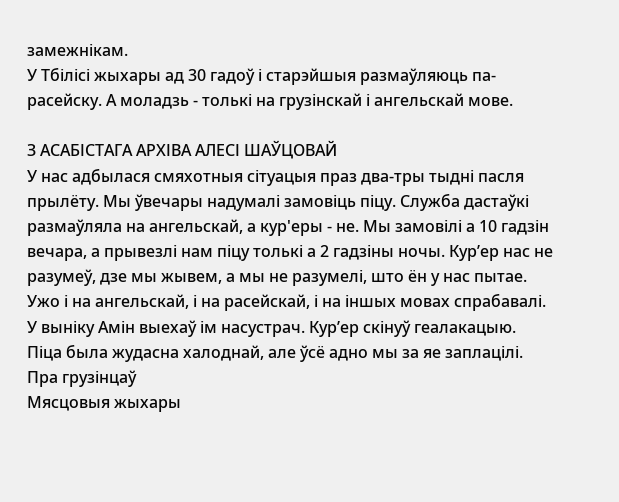замежнікам.
У Тбілісі жыхары ад 30 гадоў і старэйшыя размаўляюць па-расейску. А моладзь - толькі на грузінскай і ангельскай мове.

З АСАБІСТАГА АРХІВА АЛЕСІ ШАЎЦОВАЙ
У нас адбылася смяхотныя сітуацыя праз два-тры тыдні пасля прылёту. Мы ўвечары надумалі замовіць піцу. Служба дастаўкі размаўляла на ангельскай, а кур'еры - не. Мы замовілі а 10 гадзін вечара, а прывезлі нам піцу толькі а 2 гадзіны ночы. Кур’ер нас не разумеў, дзе мы жывем, а мы не разумелі, што ён у нас пытае. Ужо і на ангельскай, і на расейскай, і на іншых мовах спрабавалі. У выніку Амін выехаў ім насустрач. Кур’ер скінуў геалакацыю. Піца была жудасна халоднай, але ўсё адно мы за яе заплацілі.
Пра грузінцаў
Мясцовыя жыхары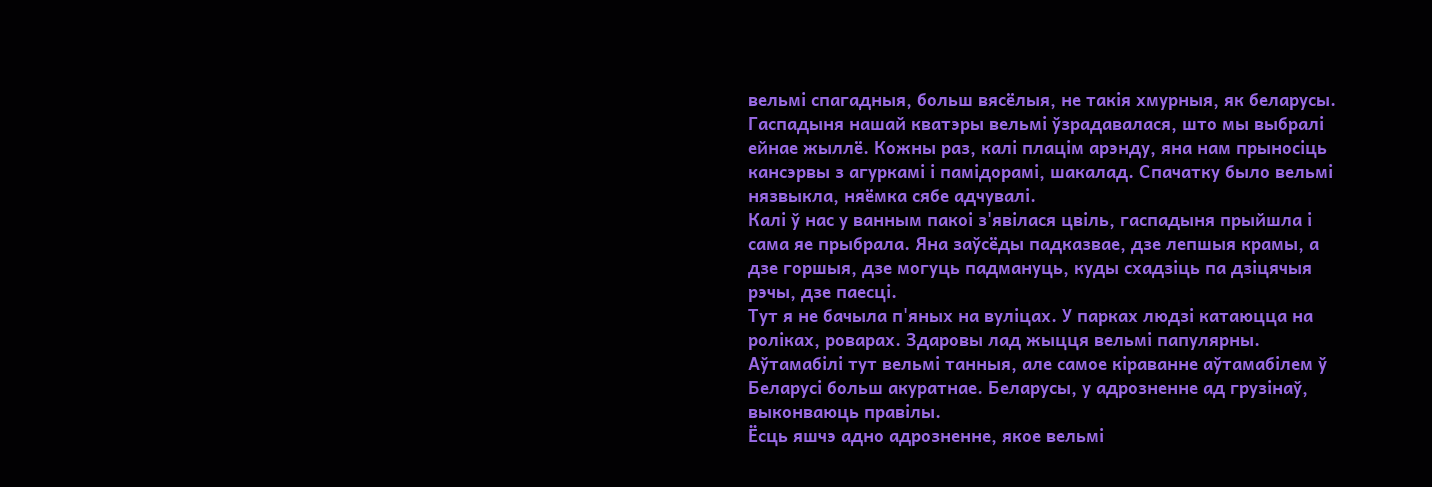вельмі спагадныя, больш вясёлыя, не такія хмурныя, як беларусы.
Гаспадыня нашай кватэры вельмі ўзрадавалася, што мы выбралі ейнае жыллё. Кожны раз, калі плацім арэнду, яна нам прыносіць кансэрвы з агуркамі і памідорамі, шакалад. Спачатку было вельмі нязвыкла, няёмка сябе адчувалі.
Калі ў нас у ванным пакоі з'явілася цвіль, гаспадыня прыйшла і сама яе прыбрала. Яна заўсёды падказвае, дзе лепшыя крамы, а дзе горшыя, дзе могуць падмануць, куды схадзіць па дзіцячыя рэчы, дзе паесці.
Тут я не бачыла п'яных на вуліцах. У парках людзі катаюцца на роліках, роварах. Здаровы лад жыцця вельмі папулярны.
Аўтамабілі тут вельмі танныя, але самое кіраванне аўтамабілем ў Беларусі больш акуратнае. Беларусы, у адрозненне ад грузінаў, выконваюць правілы.
Ёсць яшчэ адно адрозненне, якое вельмі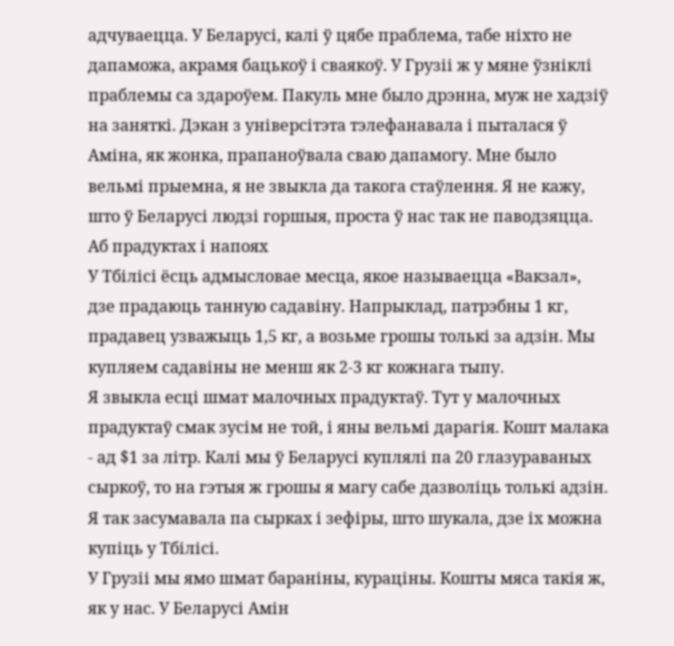адчуваецца. У Беларусі, калі ў цябе праблема, табе ніхто не дапаможа, акрамя бацькоў і сваякоў. У Грузіі ж у мяне ўзніклі праблемы са здароўем. Пакуль мне было дрэнна, муж не хадзіў на заняткі. Дэкан з універсітэта тэлефанавала і пыталася ў Аміна, як жонка, прапаноўвала сваю дапамогу. Мне было вельмі прыемна, я не звыкла да такога стаўлення. Я не кажу, што ў Беларусі людзі горшыя, проста ў нас так не паводзяцца.
Аб прадуктах і напоях
У Тбілісі ёсць адмысловае месца, якое называецца «Вакзал», дзе прадаюць танную садавіну. Напрыклад, патрэбны 1 кг, прадавец узважыць 1,5 кг, а возьме грошы толькі за адзін. Мы купляем садавіны не менш як 2-3 кг кожнага тыпу.
Я звыкла есці шмат малочных прадуктаў. Тут у малочных прадуктаў смак зусім не той, і яны вельмі дарагія. Кошт малака - ад $1 за літр. Калі мы ў Беларусі куплялі па 20 глазураваных сыркоў, то на гэтыя ж грошы я магу сабе дазволіць толькі адзін.
Я так засумавала па сырках і зефіры, што шукала, дзе іх можна купіць у Тбілісі.
У Грузіі мы ямо шмат бараніны, кураціны. Кошты мяса такія ж, як у нас. У Беларусі Амін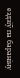ездзіў па бараніну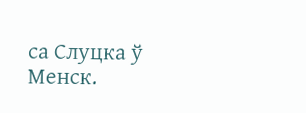са Слуцка ў Менск.